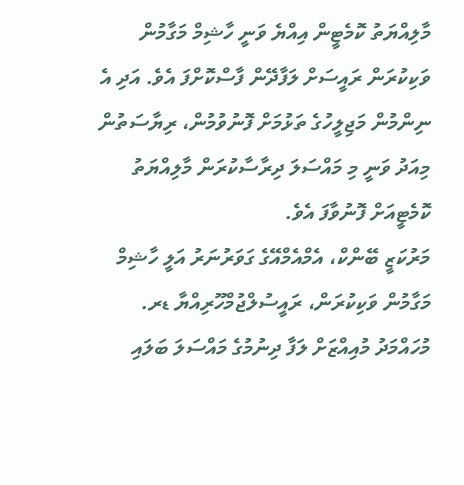މާލިއްޔަތު ކޮމެޓީން އިއްޔެ ވަނީ ހާޝިމް މަގާމުން ވަކިކުރަން ރައީސަށް ލަފާދޭން ފާސްކޮށްފަ އެވެ. އަދި އެ ނިންމުން މަޖިލީހުގެ ތަޅުމަށް ފޮނުވުމުން، ރިޔާސަތުން މިއަދު ވަނީ މި މައްސަލަ ދިރާސާކުރަން މާލިއްޔަތު ކޮމެޓީއަށް ފޮނުވާފަ އެވެ.
މަރުކަޒީ ބޭންކް، އެމްއެމްއޭގެ ގަވަރުނަރު އަލީ ހާޝިމް މަގާމުން ވަކިކުރަން، ރައީސުލްޖުމްހޫރިއްޔާ ޑރ. މުހައްމަދު މުއިއްޒަށް ލަފާ ދިނުމުގެ މައްސަލަ ބަލައި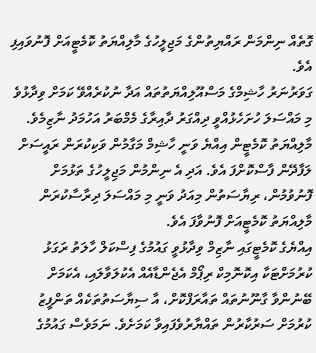ގޮތެއް ނިންމަން ރައްޔިތުންގެ މަޖިލީހުގެ މާލިއްޔަތު ކޮމެޓީއަށް ފޮނުވައިފި އެވެ.
ގަވަރުނަރު ހާޝިމްގެ މަސްއޫލިއްޔަތުތައް އަދާ ނުކުރެއްވޭ ކަމަށް ވިދާޅުވެ މި މައްސަލަ ހުށަހެޅުއްވީ ދިއްގަރު ދާއިރާގެ މެމްބަރު އަހުމަދު ނާޒިމެވެ. މާލިއްޔަތު ކޮމެޓީން އިއްޔެ ވަނީ ހާޝިމް މަގާމުން ވަކިކުރަން ރައީސަށް ލަފާދޭން ފާސްކޮށްފަ އެވެ. އަދި އެ ނިންމުން މަޖިލީހުގެ ތަޅުމަށް ފޮނުވުމުން، ރިޔާސަތުން މިއަދު ވަނީ މި މައްސަލަ ދިރާސާކުރަން މާލިއްޔަތު ކޮމެޓީއަށް ފޮނުވާފަ އެވެ.
އިއްޔެގެ ކޮމެޓީގައި ނާޒިމް ވިދާޅުވީ ގައުމުގެ ފިސްކަލް ހާލަތު ރަގަޅު ކުރުމަށްޓަކާ އިކޮނޮމިކް ރިޕޯމް އެޖެންޑާއެއް އެކުލަވާލައި، އެކަމަށް ބޭނުންވާ ގާނޫނުތައް ތައާރަފްކޮށް، އާ ސިޔާސަތުތަކެއް ތަންފީޒު ކުރުމަށް ސަރުކާރުން ތައްޔާރުވެފައިވާ ކަމަށެވެ. ނަމަވެސް ގައުމުގެ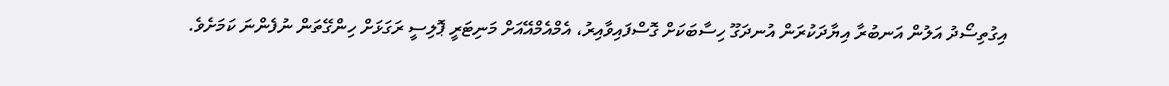އިގުތިސޯދު އަލުން އަނބުރާ އިޔާދަކުރަން އުނދަގޫ ހިސާބަކަށް ގޮސްފައިވާއިރު، އެމްއެމްއޭއަށް މަނިޓަރީ ޕޮލިސީ ރަގަޅަށް ހިންގޭތަން ނުފެންނަ ކަމަށެވެ.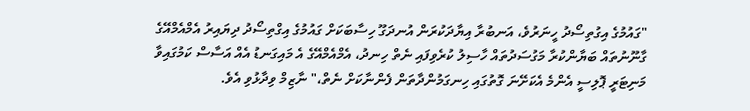"ގައުމުގެ އިގުތިސޯދު ހީނަރުވެ، އަނބުރާ އިޔާދަކުރަން އުނދަގޫ ހިސާބަކަށް ގައުމުގެ އިގްތިސޯދު ދިޔައިރު އެމްއެމްއޭގެ ގާނޫނުތައް ބަޔާންކުރާ މަގުސަދުތައް ހާސިލު ކުރެވިފައި ނެތް ހިނދު، އެމްއެމްއޭގެ އެ މައިގަނޑު އެއް އަސާސް ކަމުގައިވާ މަނިޓަރީ ޕޮލިސީ އެންމެ އެކަށޭނަ ގޮތުގައި ހިނގަމުންދާތަން ފެންނާކަށް ނެތް،" ނާޒިމް ވިދާޅުވި އެވެ.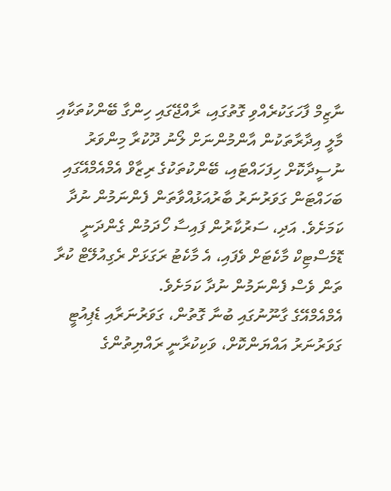ނާޒިމް ފާހަގަކުރެއްވި ގޮތުގައި، ރާއްޖޭގައި ހިންގާ ބޭންކުތަކާއި މާލީ އިދާރާތަކުން އާންމުންނަށް ލޯނު ދޫކުރާ މިންވަރު ނުސީދާކޮށް ހިފަހައްޓައި، ބޭންކުތަކުގެ ރިޒާވް އެމްއެމްއޭގައި ބަހައްޓަން ގަވަރުނަރު ބާރުއަޅުއްވާތަން ފެންނަމުން ނުދާ ކަމަށެވެ. އަދި، ސަރުކާރުން ފައިސާ ހޯދަމުން ގެންދަނީ ޑޮމެސްޓިކް މާކެޓަށް ވެފައި، އެ މާކެޓު ރަގަޅަށް ރެގިއުލޭޓް ކުރާ ތަން ވެސް ފެންނަމުން ނުދާ ކަމަށެވެ.
އެމްއެމްއޭގެ ގާނޫނުގައި ބުނާ ގޮތުން، ގަވަރުނަރާއި ޑެޕިއުޓީ ގަވަރުނަރު އައްޔަންކޮށް، ވަކިކުރާނީ ރައްޔިތުންގެ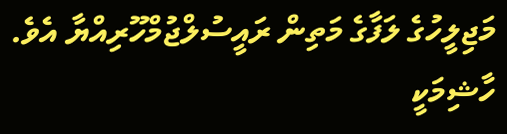މަޖިލީހުގެ ލަފާގެ މަތިން ރައީސުލްޖުމްހޫރިއްޔާ އެވެ. ހާޝިމަކީ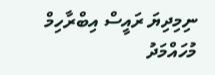ނިމިދިޔަ ރައީސް އިބްރާހިމް މުހައްމަދު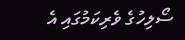ސޯލިހުގެ ވެރިކަމުގައި އެ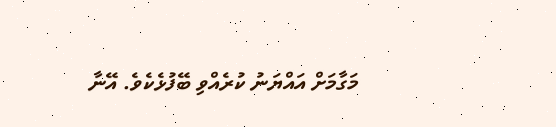މަގާމަށް އައްޔަނު ކުރެއްވި ބޭފުޅެކެވެ. އޭނާ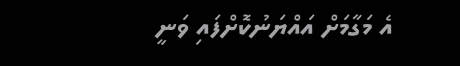އެ މަގާމަށް އައްޔަނުކޮށްފައި ވަނީ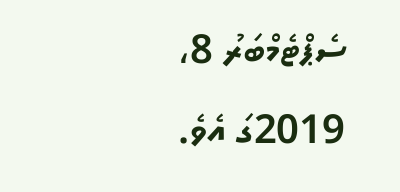ސެޕްޓެމްބަރު 8، 2019ގަ އެވެ.